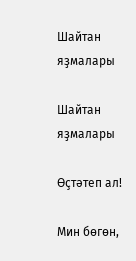Шайтан яҙмалары

Шайтан яҙмалары

Өҫтәтеп ал!

Мин бөгөн,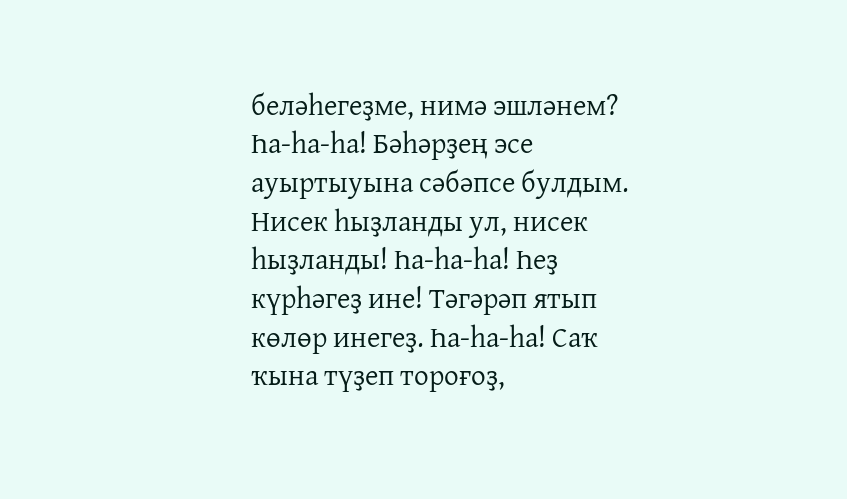беләһегеҙме, нимә эшләнем? Һа-һа-һа! Бәһәрҙең эсе ауыртыуына сәбәпсе булдым. Нисек һыҙланды ул, нисек һыҙланды! Һа-һа-һа! Һеҙ күрһәгеҙ ине! Тәгәрәп ятып көлөр инегеҙ. Һа-һа-һа! Саҡ ҡына түҙеп тороғоҙ,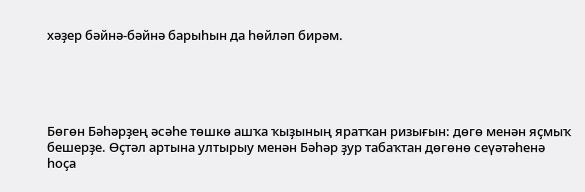хәҙер бәйнә-бәйнә барыһын да һөйләп бирәм.





Бөгөн Бәһәрҙең әсәһе төшкө ашҡа ҡыҙының яратҡан ризығын: дөгө менән яҫмыҡ бешерҙе. Өҫтәл артына ултырыу менән Бәһәр ҙур табаҡтан дөгөнө сеүәтәһенә һоҫа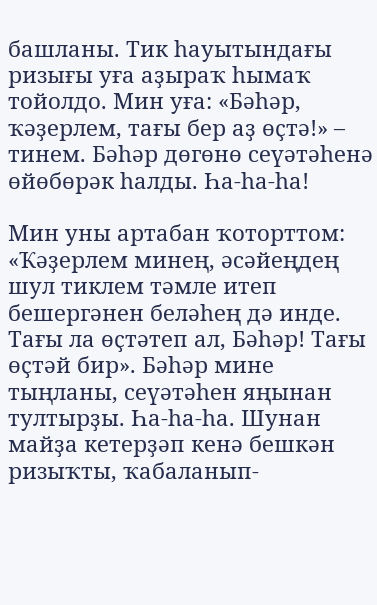башланы. Тик һауытындағы ризығы уға аҙыраҡ һымаҡ тойолдо. Мин уға: «Бәһәр, ҡәҙерлем, тағы бер аҙ өҫтә!» – тинем. Бәһәр дөгөнө сеүәтәһенә өйөбөрәк һалды. Һа-һа-һа!

Мин уны артабан ҡоторттом: «Ҡәҙерлем минең, әсәйеңдең шул тиклем тәмле итеп бешергәнен беләһең дә инде. Тағы ла өҫтәтеп ал, Бәһәр! Тағы өҫтәй бир». Бәһәр мине тыңланы, сеүәтәһен яңынан тултырҙы. Һа-һа-һа. Шунан майҙа кетерҙәп кенә бешкән ризыҡты, ҡабаланып-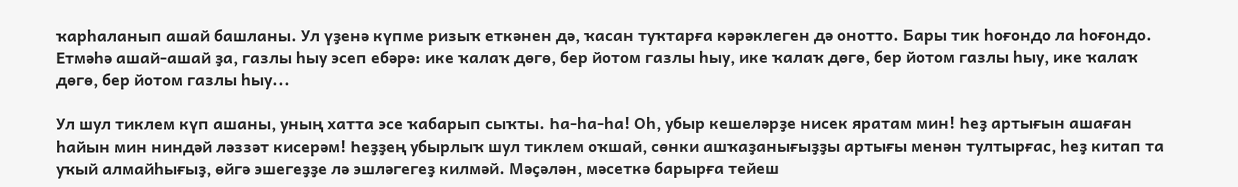ҡарһаланып ашай башланы. Ул үҙенә күпме ризыҡ еткәнен дә, ҡасан туҡтарға кәрәклеген дә онотто. Бары тик һоғондо ла һоғондо. Етмәһә ашай-ашай ҙа, газлы һыу эсеп ебәрә: ике ҡалаҡ дөгө, бер йотом газлы һыу, ике ҡалаҡ дөгө, бер йотом газлы һыу, ике ҡалаҡ дөгө, бер йотом газлы һыу...

Ул шул тиклем күп ашаны, уның хатта эсе ҡабарып сыҡты. Һа-һа-һа! Оһ, убыр кешеләрҙе нисек яратам мин! Һеҙ артығын ашаған һайын мин ниндәй ләззәт кисерәм! Һеҙҙең убырлыҡ шул тиклем оҡшай, сөнки ашҡаҙанығыҙҙы артығы менән тултырғас, һеҙ китап та уҡый алмайһығыҙ, өйгә эшегеҙҙе лә эшләгегеҙ килмәй. Мәҫәлән, мәсеткә барырға тейеш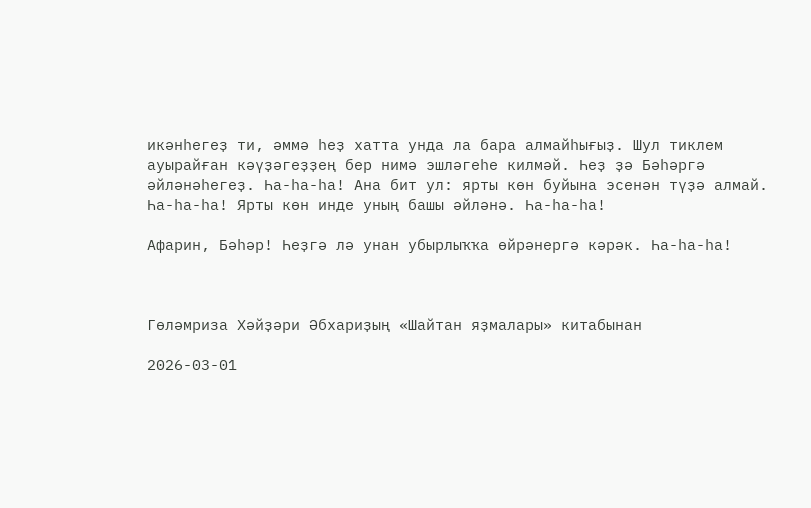икәнһегеҙ ти, әммә һеҙ хатта унда ла бара алмайһығыҙ. Шул тиклем ауырайған кәүҙәгеҙҙең бер нимә эшләгеһе килмәй. Һеҙ ҙә Бәһәргә әйләнәһегеҙ. Һа-һа-һа! Ана бит ул: ярты көн буйына эсенән түҙә алмай. Һа-һа-һа! Ярты көн инде уның башы әйләнә. Һа-һа-һа!

Афарин, Бәһәр! Һеҙгә лә унан убырлыҡҡа өйрәнергә кәрәк. Һа-һа-һа!



Гөләмриза Хәйҙәри Әбхариҙың «Шайтан яҙмалары» китабынан

2026-03-01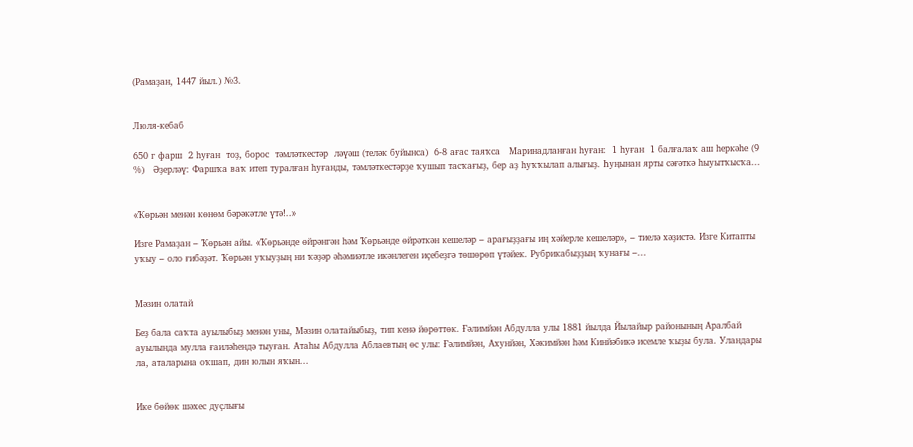(Рамаҙан, 1447 йыл.) №3.


Люля-кебаб

650 г фарш  2 һуған  тоҙ, борос  тәмләткестәр  ләүәш (теләк буйынса)  6-8 ағас таяҡса   Маринадланған һуған:  1 һуған  1 балғалаҡ аш һеркәһе (9 %)   Әҙерләү: Фаршҡа ваҡ итеп туралған һуғанды, тәмләткестәрҙе ҡушып тасҡағыҙ, бер аҙ һуҡҡылап алығыҙ. Һуңынан ярты сәғәткә һыуытҡысҡа...


«Ҡөрьән менән көнөм бәрәкәтле үтә!..»

Изге Рамаҙан – Ҡөрьән айы. «Ҡөрьәнде өйрәнгән һәм Ҡөрьәнде өйрәткән кешеләр – арағыҙҙағы иң хәйерле кешеләр», – тиелә хәҙистә. Изге Китапты уҡыу – оло ғибәҙәт. Ҡөрьән уҡыуҙың ни ҡәҙәр әһәмиәтле икәнлеген иҫебеҙгә төшөрөп үтәйек. Рубрикабыҙҙың ҡунағы –...


Мәзин олатай

Беҙ бала саҡта ауылыбыҙ менән уны, Мәзин олатайыбыҙ, тип кенә йөрөттөк. Ғәлимйән Абдулла улы 1881 йылда Йылайыр районының Аралбай ауылында мулла ғаиләһендә тыуған. Атаһы Абдулла Аблаевтың өс улы: Ғәлимйән, Ахунйән, Хәкимйән һәм Кинйәбикә исемле ҡыҙы була. Уландары ла, аталарына оҡшап, дин юлын яҡын...


Ике бөйөк шәхес дуҫлығы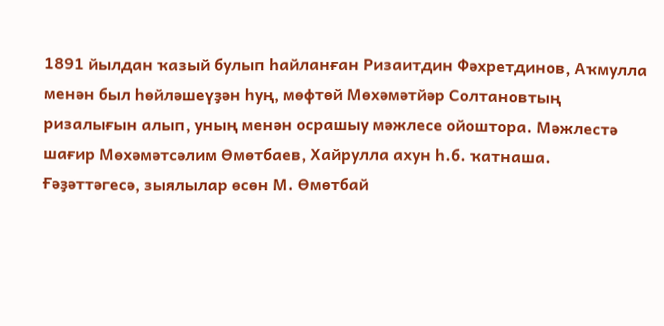1891 йылдан ҡазый булып һайланған Ризаитдин Фәхретдинов, Аҡмулла менән был һөйләшеүҙән һуң, мөфтөй Мөхәмәтйәр Солтановтың ризалығын алып, уның менән осрашыу мәжлесе ойоштора. Мәжлестә шағир Мөхәмәтсәлим Өмөтбаев, Хайрулла ахун һ.б. ҡатнаша. Ғәҙәттәгесә, зыялылар өсөн М. Өмөтбай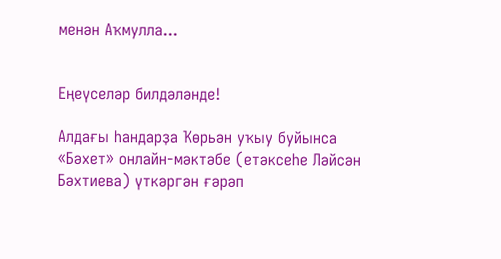менән Аҡмулла...


Еңеүселәр билдәләнде!

Алдағы һандарҙа Ҡөрьән уҡыу буйынса «Бәхет» онлайн-мәктәбе (етәксеһе Ләйсән Бәхтиева) үткәргән ғәрәп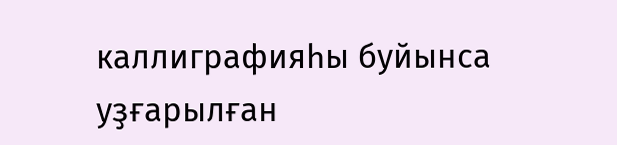каллиграфияһы буйынса уҙғарылған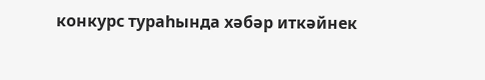конкурс тураһында хәбәр иткәйнек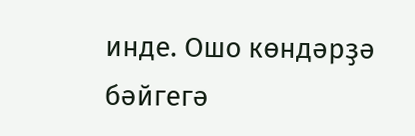инде. Ошо көндәрҙә бәйгегә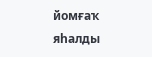йомғаҡ яһалды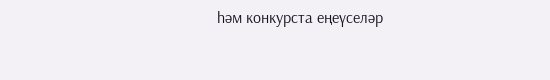һәм конкурста еңеүселәр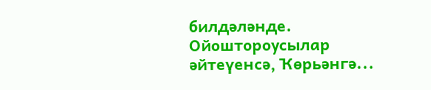билдәләнде.   Ойоштороусылар әйтеүенсә, Ҡөрьәнгә...